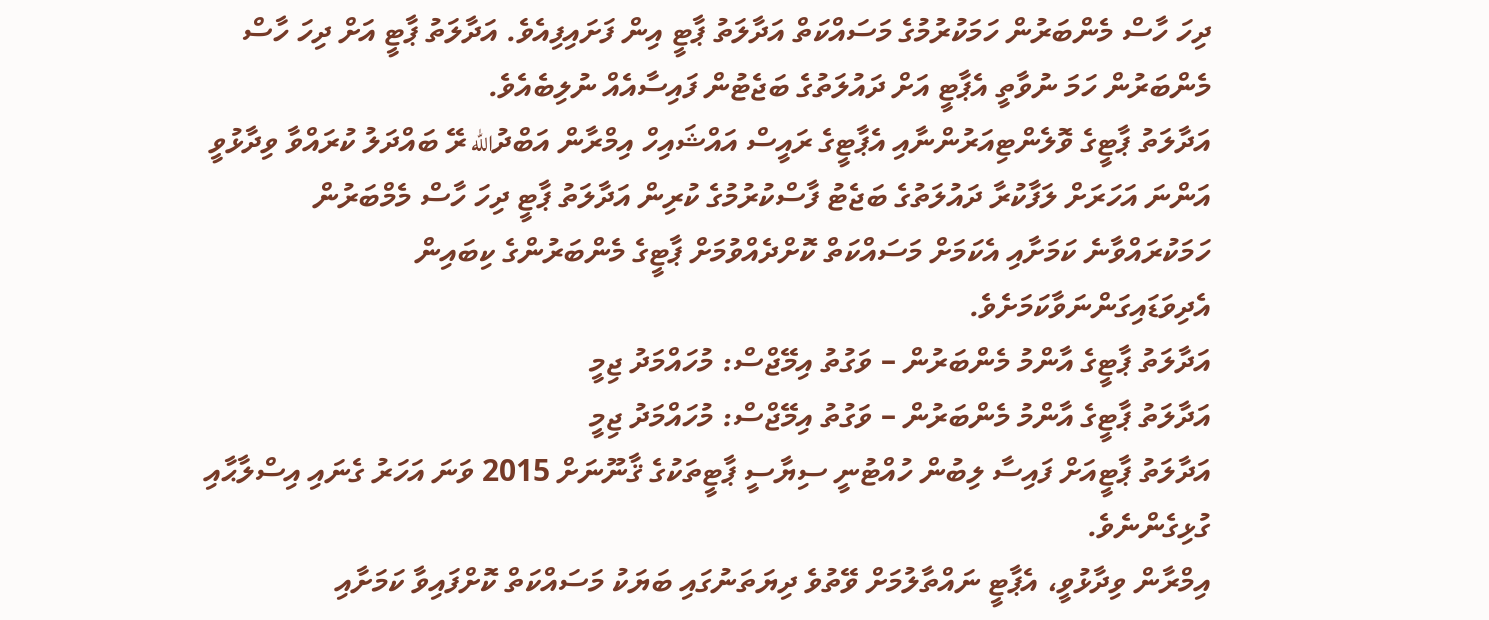ދިހަ ހާސް މެންބަރުން ހަމަކުރުމުގެ މަސައްކަތް އަދާލަތު ޕާޓީ އިން ފަށައިފިއެވެ. އަދާލަތު ޕާޓީ އަށް ދިހަ ހާސް މެންބަރުން ހަމަ ނުވާތީ އެޕާޓީ އަށް ދައުލަތުގެ ބަޖެޓުން ފައިސާއެއް ނުލިބެއެވެ.
އަދާލަތު ޕާޓީގެ ވޮލެންޓިއަރުންނާއި އެޕާޓީގެ ރައީސް އައްޝައިހް އިމްރާން އަބްދުالله ރޭ ބައްދަލު ކުރައްވާ ވިދާޅުވީ އަންނަ އަހަރަށް ލަފާކުރާ ދައުލަތުގެ ބަޖެޓު ފާސްކުރުމުގެ ކުރިން އަދާލަތު ޕާޓީ ދިހަ ހާސް މެމްބަރުން ހަމަކުރައްވާނެ ކަމަށާއި އެކަމަށް މަސައްކަތް ކޮށްދެއްވުމަށް ޕާޓީގެ މެންބަރުންގެ ކިބައިން އެދިވަޑައިގަންނަވާކަމަށެވެ.
އަދާލަތު ޕާޓީގެ އާންމު މެންބަރުން – ވަގުތު އިމޭޖްސް: މުހައްމަދު ޖިމީ
އަދާލަތު ޕާޓީގެ އާންމު މެންބަރުން – ވަގުތު އިމޭޖްސް: މުހައްމަދު ޖިމީ
އަދާލަތު ޕާޓީއަށް ފައިސާ ލިބުން ހުއްޓުނީ ސިޔާސީ ޕާޓީތަކުގެ ޤާނޫނަށް 2015 ވަނަ އަހަރު ގެނައި އިސްލާޙާއި ގުޅިގެންނެވެ.
އިމްރާން ވިދާޅުވީ، އެޕާޓީ ނައްތާލުމަށް ވޭތުވެ ދިޔަތަނުގައި ބަޔަކު މަސައްކަތް ކޮށްފައިވާ ކަމަށާއި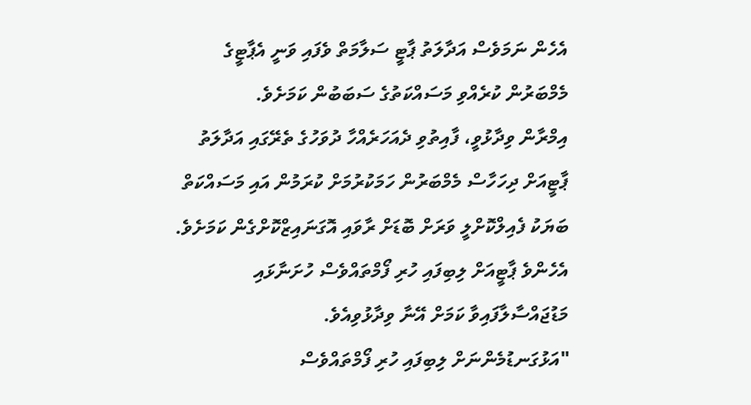އެހެން ނަމަވެސް އަދާލަތު ޕާޓީ ސަލާމަތް ވެފައި ވަނީ އެޕާޓީގެ މެމްބަރުން ކުރެއްވި މަސައްކަތުގެ ސަބަބުން ކަމަށެވެ.
އިމްރާން ވިދާޅުވީ، ފާއިތުވި ދެއަހަރެއްހާ ދުވަހުގެ ތެރޭގައި އަދާލަތު ޕާޓީއަށް ދިހަހާސް މެމްބަރުން ހަމަކުރުމަށް ކުރަމުން އައި މަސައްކަތް ބަޔަކު ފެއިލްކޮށްލީ ވަރަށް ބޮޑަށް ރާވައި އޮގަނައިޒްކޮށްގެން ކަމަށެވެ. އެހެންވެ ޕާޓީއަށް ލިބިފައި ހުރި ފޯމްތައްވެސް ހުށަނާޅައި މަޑުޖައްސާލާފައިވާ ކަމަށް އޭނާ ވިދާޅުވިއެވެ.
"އަޅުގަނޑުމެންނަށް ލިބިފައި ހުރި ފޯމްތައްވެސް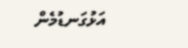އަޅުގަނޑުމެން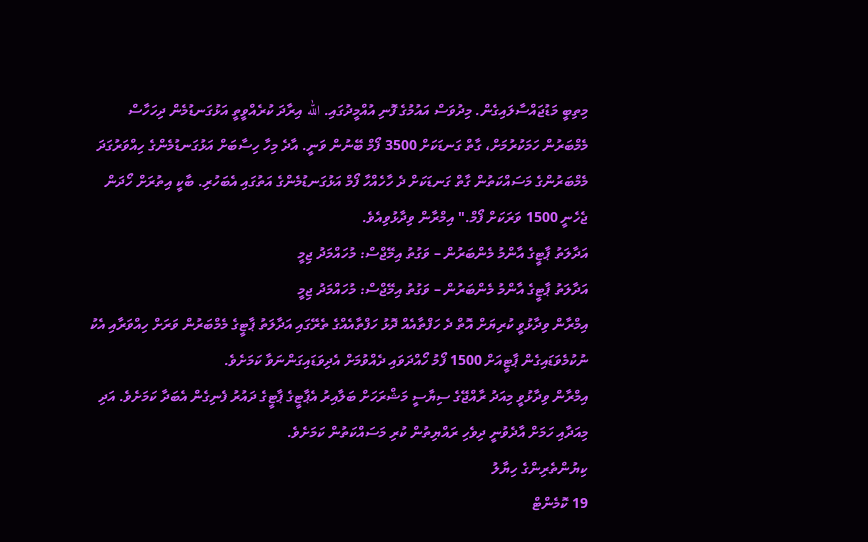މިތިބީ މަޑުޖައްސާލައިގެން. މިދުވަސް އައުމުގެ ފޮނި އުއްމީދުގައި. الله އިރާދަ ކުރެއްވީތީ އަޅުގަނޑުމެން ދިހަހާސް މެމްބަރުން ހަމަކުރުމަށް، ގާތް ގަނޑަކަށް 3500 ފޯމް ބޭނުން ވަނީ. އާދެ މިހާ ހިސާބަށް އަޅުގަނޑުމެންގެ ހިއްވަރުގަދަ މެމްބަރުންގެ މަސައްކަތުން ގާތް ގަނޑަކަށް ދެ ހާހެއްހާ ފޯމް އަޅުގަނޑުމެންގެ އަތުގައި އެބަހުރި. ބާކީ އިތުރަށް ހޯދަން ޖެހެނީ 1500 ވަރަކަށް ފޯމް." އިމްރާން ވިދާޅުވިއެވެ.
އަދާލަތު ޕާޓީގެ އާންމު މެންބަރުން – ވަގުތު އިމޭޖްސް: މުހައްމަދު ޖިމީ
އަދާލަތު ޕާޓީގެ އާންމު މެންބަރުން – ވަގުތު އިމޭޖްސް: މުހައްމަދު ޖިމީ
އިމްރާން ވިދާޅުވީ ކުރިޔަށް އޮތް ދެ ހަފްތާއެއް ދޮޅު ހަފްތާއެއްގެ ތެރޭގައި އަދާލަތު ޕާޓީގެ މެމްބަރުން ވަރަށް ހިއްވަރާއި އެކު ނުކުމެވަޑައިގެން ޕާޓީއަށް 1500 ފޯމު ހޯއްދަވައި ދެއްވުމަށް އެދިވަޑައިގަންނަވާ ކަމަށެވެ.
އިމްރާން ވިދާޅުވީ މިއަދު ރާއްޖޭގެ ސިޔާސީ މަޝްރަހަށް ބަލާއިރު އެޕާޓީގެ ޕާޓީގެ ދައުރު ފެނިގެން އެބަދާ ކަމަށެވެ. އަދި މިއަދާއި ހަމަށް އާދެވުނީ ދިވެހި ރައްޔިތުން ކުރި މަސައްކަތުން ކަމަށެވެ.
ކިޔުންތެރިންގެ ހިޔާލު
19 ކޮމެންޓް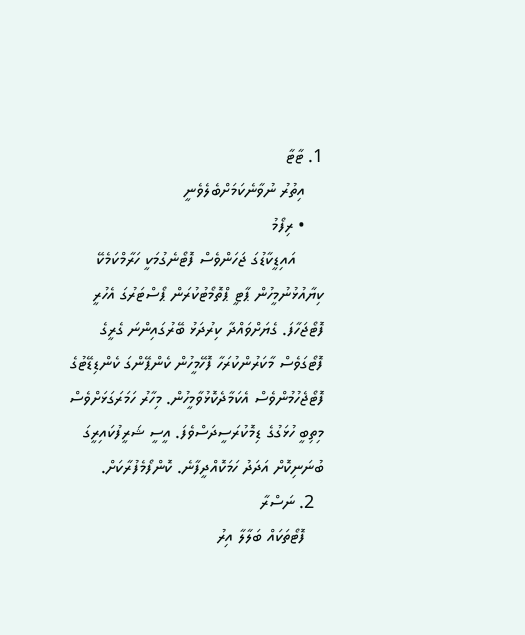1. ޓާޓާ
    އިތުރު ނުވާނެކަމަށްބެލެވެނީ
    • ރިފޯމު
      އައިޑީކާޑުގަ ޖަހަންވެސް ފޮޓޯނެގުމަކީ ހަރާމްކަމެކޭ ކިޔާއުޅުނުމީހުން ޕާޓީ ޕްތޮމޯޓުކުރަން ޕޯސްޓަރުގަ އެހުރީ ފޮޓޯޖަހާފަ. ގެޔަށްވައްދާ ކިރުދަޅު ބޭރުގައިންނަ ގެރީގެ ފޮޓޯގަވެސް މާކަރުންކުރަހާ ފޮހޭމީހުން ކެންޕޭންގަ ކެންޑިޑޭޓުގެ ފޮޓޯޖެހުމުންވެސް އެކަމާދެކޮޅުވާމީހުން. މިހާރު ހަމަރަގަޅަށްވެސް މިތިބީ ހުޅަގުގެ ޑިމޮކުރަސީދަސްވެފަ. އީސީ ޝަރީފުކައިރީގަ ބުނަނިކޮށް އަދަދު ހަމަކޮއްދީފާނެ. ކޮންފޯމެފުރާކަށް.
  2. ނަސްރާ
    ފޮޓޯތަކައް ބަލާލާ އިރު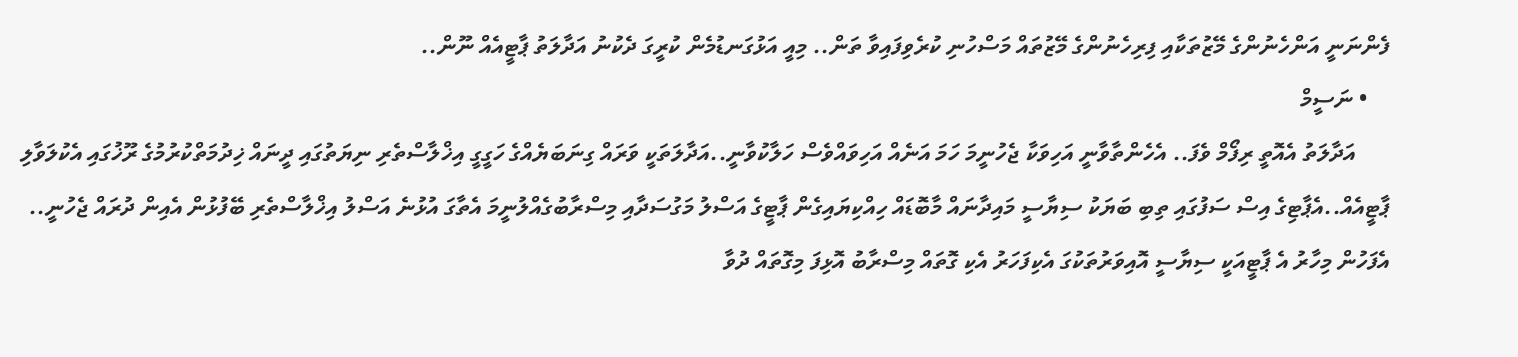ފެންނަނީ އަންހެނުންގެ މޭޒުތަކާއި ފިރިހެނުންގެ މޭޒުތައް މަސްހުނި ކުރެވިފައިވާ ތަން.. މިއީ އަޅުގަނޑުމެން ކުރީގަ ދެކުނު އަދާލަތު ޕާޓީއެއް ނޫން..
    • ނަސީމް
      އަދާލަތު އެއޮތީ ރިފޯމް ވެފަ.. އެހެންތާވާނީ އަހިވަކާ ޖެހުނީމަ ހަމަ އަނެއް އަހިވައްވެސް ހަލާކުވާނީ..އަދާލަތަކީ ވަރައް ގިނަބަޔެއްގެ ހަގީގީ އިޚްލާސްތެރި ނިޔަތުގައި ދީނައް ޚިދުމަތްކުރުމުގެ ރޫޚުގައި އެކުލަވާލި ޕާޓީއެއް..އެޕާޓިގެ އިސް ސަފުގައި ތިބި ބަޔަކު ސިޔާސީ މައިދާނައް މާބޮޑައް ހިއްކިޔައިގެން ޕާޓީގެ އަސްލު މަގުސަދާއި މިސްރާބުގެއްލުނީމަ އެތާގަ އުޅުނެ އަސްލު އިޚްލާސްތެރި ބޭފުޅުން އެއިން ދުރައް ޖެހުނީ.. އެފަހުން މިހާރު އެ ޕާޓީއަކީ ސިޔާސީ އޮއިވަރުތަކުގަ އެކިފަހަރު އެކި ގޮތައް މިސްރާބު އޮޅިފަ މިގޮތައް ދުވާ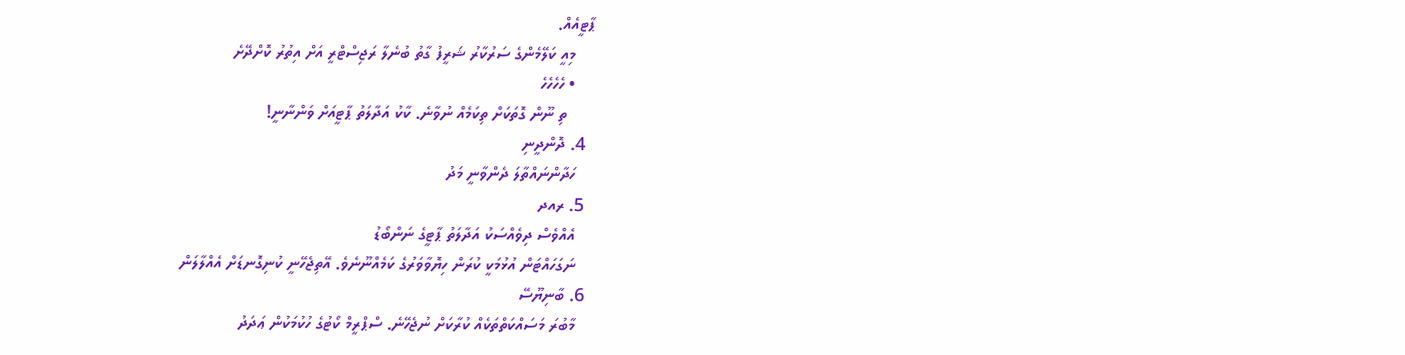ޕާޓީއެއް.
    މިއީ ކަލޭމެންގެ ސަރުކާރު ޝަރީފު ގާތު ބުނެލާ ރަޖިސްޓްރީ އަށް އިތުރު ކޮށްދޭށެ
    • ހެހެހެހެ
      ތި ނޫން ގޮތަކަށް ތިކަމެއް ނުވާނެ. ކާކު އަދާލަތު ޕާޓީއަށް ވަންނާނީ!
  4. ދޮންދީނި
    ހަދާންނައްތާލަ ދެންވާނީ މަދު
  5. ރއދ
    އެއްވެސް ދިވެއްސަކު އަދާލަތު ޕާޓީގެ ނަންބޯޑު
    ނަގަހައްޓަން އުޅުމަކީ ކުރަން ހިޔޮވާވަރުގެ ކަމެއްނޫނެވެ. އޭތިޖެހޭނީ ކުނިގޮނޑަށް އެއްލާލަން
  6. ބާނިޔޫސޭ
    މާބުރަ މަސައްކަތްތަކެއް ކުރާކަށް ނުޖެހޭނެ. ސްޕްރީމް ކޯޓުގެ ހުކުމަކުން ޢަދަދު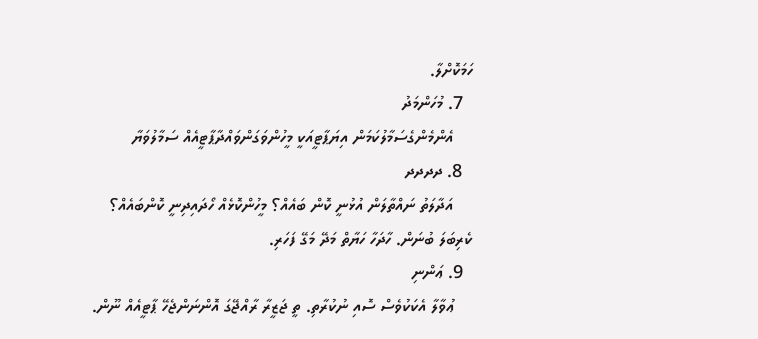ހަމަކޮށްލާ.
  7. މުހަންމަދު
    އެންމެންގެސަމާލުކަމަން އިޔަޕާޓީއަކީ މީހުންވަގަންވައްދާޕާޓީއެއް ސަމާލުވަޔާ
  8. ދދދދ
    އަދާލަތު ނައްތާލަން އުޅުނީ ކޮން ބައެއް؟ މީހުންކޮޅެއް ހޯދައިދިނީ ކޮންބައެއް؟ ކެރިބަލަ ބުނަން. ހާދަހާ ހަޔާތް މަދޭ މަގޭ ފަހަރި.
  9. ޢަންނި
    ޢުވާލާ އެކަކުވެސް ސޮއި ނުކުރާތި. ތީ ޖަޒީރާ ރާއްޖޭގަ އޮންނަންޖެހޭ ޕާޓީއެއް ނޫން.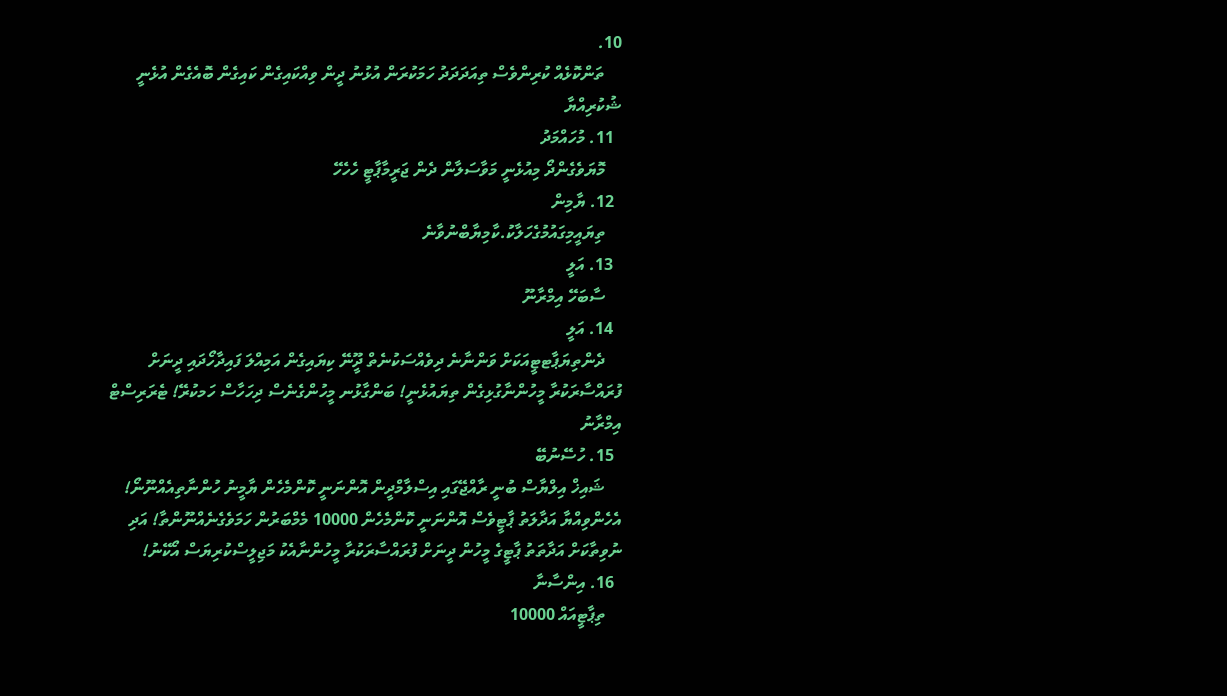10.
    ތަންކޮޅެއް ކުރިންވެސް ތިއަދަދަދު ހަމަކުރަން އުޅުނު ދީން ވިއްކައިގެން ކައިގެން ބޮއެގެން އުޅެނީ ޝުކުރިއްޔާ
  11. މުހައްމަދު
    މޮޔަވެގެންދޯ މިއުޅެނީ މަވާސަލާން ދެން ޖަރީމާޕާޓީ ހެހެހޭ
  12. ޔާމިން
    ތިޔައީމިގައުމުގެހަލާކު.ކާމިޔާބްނުވާނެ
  13. އަލީ
    ސާބަހޭ އިމްރާނޫ
  14. އަލީ
    ދެންތިޔަޕާޓޓީއަކަށް ވަންނާނެ ދިވެއްސަކުނެތް ދޫީނޭ ކިޔައިގެން އަމިއްލަ ފައިދާހޯދައި ދީނަށް ފުރައްސާރަކުރާ މީހުންނާގުޅިގެން ތިޔައުޅެނީ! ބަންގާޅުނ މީހުންގެނެސް ދިހަހާސް ހަމކުރޭ! ޓެރަރިސްޓް އިމްރާނު
  15. ހުސޭނުބޭ
    ޝައިޚް އިލްޔާސް ބުނީ ރާއްޖޭގައި އިސްލާމްދީން އޮންނަނީ ކޮންމެހެން ޔާމީނު ހުންނާތިއެއްނޫނޯ! އެހެންވިއްޔާ އަދާލަތު ޕާޓީވެސް އޮންނަނީ ކޮންމެހެން 10000 މެމްބަރުން ހަމަވެގެނެއްނޫންތާ! އަދި ނުވިތާކަށް އަދާތަތު ޕާޓީގެ މީހުން ދީނަށް ފުރައްސާރަކުރާ މީހުންނާއެކު މަޖިލީސްކުރިޔަސް އޯކޭނު!
  16. އިންސާނާ
    ތިޕާޓީއައް 10000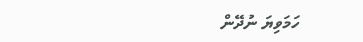ހަމަވިޔަ ނުދޭން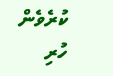ކުރެވެން ހުރި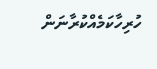ހުރިހާކަމެއްކުރާނަން